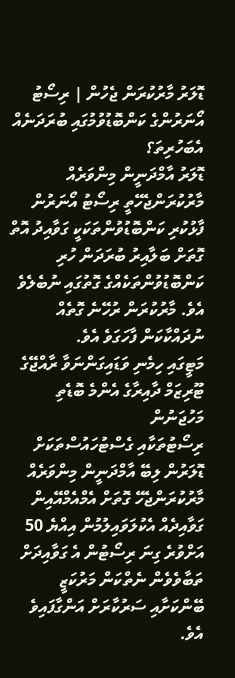ޑޮލަރު މާރުކުރަން ޖެހުން | ރިސޯޓު އޯނަރުންގެ ކަންބޮޑުވުމުގައި ބުރަދަނެއް އެބަހުރިތަ؟
ޑޮލަރު އާމްދަނީން މިންވަރެއް މާރުކުރަންޖެހޭތީ ރިސޯޓު އޯނަރުން ފާޅުކުރި ކަންބޮޑުވުންތަކަކީ ގަވާއިދު އޮތް ގޮތަށް ބަލާއިރު ބުރަދަން ހުރި ކަންބޮޑުވުންތަކެއްގެ ގޮތުގައި ނުބެލެވެ އެވެ. މާރުކުރަން ރުހޭނެ ގޮތެއް ނުދައްކާކަން ފާހަގަވެ އެވެ.
މަޓީގައި ހިމެނި ވަޑައިގަންނަވާ ރާއްޖޭގެ ޓޫރިޒަމް ދާއިރާގެ އެންމެ ބޮޑެތި މަހުޖަނުން
ރިސޯޓުތަކާއި ގެސްޓުހައުސްތަކަށް ޑޮލަރުން ލިބޭ އާމްދަނީން މިންވަރެއް  މާރުކުރަންޖެހޭ ގޮތަށް އެމްއެމްއޭއިން ގަވާއިދެއް އެކުލަވައިލުމުން އިއްޔެ 50 އަށްވުރެ ގިނަ ރިސޯޓުން އެ ގަވާއިދަށް ތަބާވެވެން ނެތްކަން މަރުކަޒީ ބޭންކަށާއި ސަރުކާރަށް އަންގާފައިވެ އެވެ.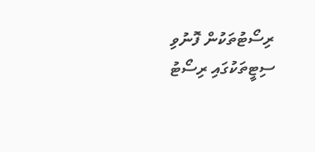ރިސޯޓުތަކުން ފޮނުވި ސިޓީތަކުގައި ރިސޯޓު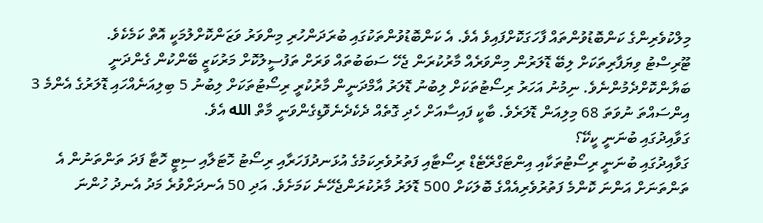މިލްކުވެރިންގެ ކަންބޮޑުވުންތައް ފާހަގަކޮށްފައިވެ އެވެ. އެ ކަންބޮޑުވުންތަކުގައި ބުރަދަންހުރި މިންވަރު ވަޒަންކޮށްލުމަކީ އޮތް ކަމެކެވެ.
ޓޫރިސްޓު ވިޔަފާރިތަކަށް ލިބޭ ޑޮލަރުން މިންވަރެއް މާރުކުރަން ޖެހޭ ސަބަބުތައް ވަރަށް ތަފުސީލުކޮށް މަރުކަޒީ ބޭންކުން ގެންދަނީ ބަޔާންކޮށްދެމުންނެވެ. ނިމުނު އަހަރު ރިސޯޓުތަކަށް ލިބުނު ޑޮލަރު އާމްދަނީން މާރުކުރީ ރިސޯޓުތަކަށް ލިބުނު 5 ބިލިއަނެއްހައި ޑޮލަރުގެ އެންމެ 3 އިންސައްތަ ނުވަތަ 68 މިލިއަން ޑޮލަރެވެ. ބާކީ ފައިސާއަށް ހެދި ގޮތެއް ދެކެދެނެވޮޑިގެންވަނީ މާތް الله އެވެ.
ގަވާއިދުގައި ބުނަނީ ކީކޭ؟
ގަވާއިދުގައި ބުނަނީ ރިސޯޓުތަކާއި އިންޓަގްރޭޓެޑް ރިސޯޓާއި ފަތުރުވެރިކަމުގެ އުޅަނދުފަހަރާއި ރިސޯޓު ހޮޓަލާއި ސިޓީ ހޮޓާ ފަދަ ތަންތަނުން އެ ތަންތަނަށް އަންނަ ކޮންމެ ފަތުރުވެރިއެއްގެ ބޮލަކަށް 500 ޑޮލަރު މާރުކުރަންޖެހޭނެ ކަމަށެވެ. އަދި 50 އެނދަށްވުރެ މަދު އެނދު ހުންނަ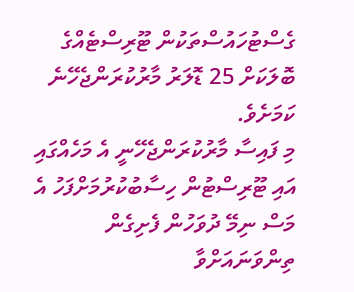ގެސްޓުހައުސްތަކުން ޓޫރިސްޓެއްގެ ބޮލަކަށް 25 ޑޮލަރު މާރުކުރަންޖެހޭނެ ކަމަށެވެ.
މި ފައިސާ މާރުކުރަންޖެހޭނީ އެ މަހެއްގައި އައި ޓޫރިސްޓުން ހިސާބުކުރުމަށްފަހު އެ މަސް ނިމޭ ދުވަހުން ފެށިގެން ތިންވަނައަށްވާ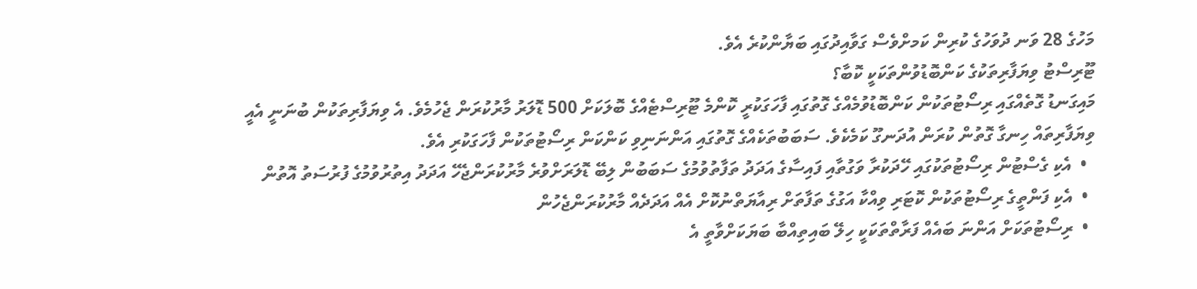މަހުގެ 28 ވަނ ދުވަހުގެ ކުރިން ކަމށްވެސް ގަވާއިދުގައި ބަޔާންކުރެ އެވެ.
ޓޫރިސްޓު ވިޔަފާރިތަކުގެ ކަންބޮޑުވުންތަކަކީ ކޮބާ؟
މައިގަނޑު ގޮތެއްގައި ރިސޯޓުތަކުން ކަންބޮޑުވުމެއްގެ ގޮތުގައި ފާހަގަކުރީ ކޮންމެ ޓޫރިސްޓެއްގެ ބޮލަކަށް 500 ޑޮލަރު މާރުކުރަން ޖެހުމެވެ. އެ ވިޔަފާރިތަކުން ބުނަނީ އެއީ ވިޔަފާރިތައް ހިނގާ ގޮތުން ކުރަން އުދަނގޫ ކަމެކެވެ. ސަބަބުތަކެއްގެ ގޮތުގައި އަންނަނިވި ކަންކަން ރިސޯޓުތަކުން ފާހަގަކުރި އެވެ.
  •  އެކި ގެސްޓުން ރިސޯޓުތަކުގައި ހޭދަކުރާ ވަގުތާއި ފައިސާގެ އަދަދު ތަފާތުވުމުގެ ސަބަބުން ލިބޭ ޑޮލަރަށްވުރެ މާރުކުރަންޖެހޭ އަދަދު އިތުރުވުމުގެ ފުރުސަތު އޮތުން
  •  އެކި ފަންތީގެ ރިސޯޓުތަކުން ކޮޓަރި ވިއްކާ އަގުގެ ތަފާތަށް ރިއާޔަތްނުކޮށް އެއް އަދަދެއް މާރުކުރަންޖެހުން
  •  ރިސޯޓުތަކަށް އަންނަ ބައެއް ފަރާތްތަކަކީ ހިލޭ ބައިތިއްބާ ބަޔަކަށްވާތީ އެ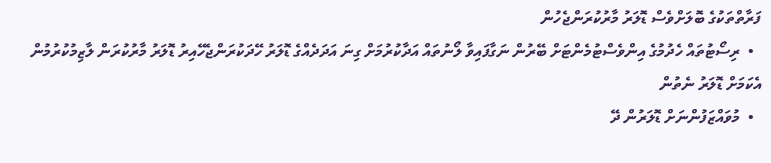ފަރާތްތަކުގެ ބޮލަށްވެސް ޑޮލަރު މާރުކުރަންޖެހުން
  •  ރިސޯޓުތައް ހެދުމުގެ އިންވެސްޓުމެންޓަށް ބޭރުން ނަގާފައިވާ ލޯނުތައް އަދާކުރުމަށް ގިނަ އަދަދެއްގެ ޑޮލަރު ހޭދަކުރަންޖެހޭއިރު ޑޮލަރު މާރުކުރަން ލާޒިމުކުރުމުން އެކަމަށް ޑޮލަރު ނެތުން
  •  މުވައްޒަފުންނަށް ޑޮލަރުން ދޭ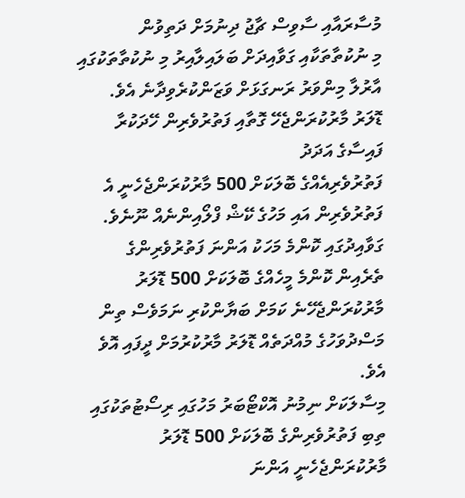މުސާރައާއި ސާވިސް ޗާޖު ދިނުމަށް ދަތިވުން
މި ނުކުތާތަކާއި ގަވާއިދަށް ބަލައިލާއިރު މި ނުކުތާތަކުގައި އާރުލާ މިންވަރު ރަނގަޅަށް ވަޒަންކުރެވިދާނެ އެވެ.
ޑޮލަރު މާރުކުރަންޖެހޭ ގޮތާއި ފަތުރުވެރިން ހޭދަކުރާ ފައިސާގެ އަދަދު
ފަތުރުވެރިއެއްގެ ބޮލަކަށް 500 މާރުކުރަންޖެހެނީ އެ ފަތުރުވެރިން އައި މަހުގެ ކޭޝް ފްލޯއިންނެއް ނޫނެވެ. ގަވާއިދުގައި ކޮންމެ މަހަކު އަންނަ ފަތުރުވެރިންގެ ތެރެއިން ކޮންމެ މީހެއްގެ ބޮލަކަށް 500 ޑޮލަރު މާރުކުރަންޖެހޭނެ ކަމަށް ބަޔާންކުރި ނަމަވެސް ތިން މަސްދުވަހުގެ މުއްދަތެއް ޑޮލަރު މާރުކުރުމަށް ދީފައި އޮވެ އެވެ.
މިސާލަކަށް ނިމުނު އޮކްޓޯބަރު މަހުގައި ރިސޯޓުތަކުގައި ތިބި ފަތުރުވެރިންގެ ބޮލަކަށް 500 ޑޮލަރު މާރުކުރަންޖެހެނީ އަންނަ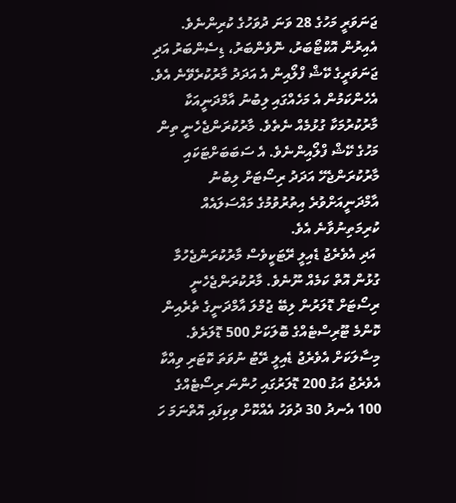ޖަނަވަރީ މަހުގެ 28 ވަނަ ދުވަހުގެ ކުރިންނެވެ. އެއިރުން އޮކްޓޯބަރު، ނޮވެންބަރު، ޑިސެންބަރު އަދި ޖަނަވަރީގެ ކޭޝް ފްލޯއިން އެ އަދަދު މާރުކުރެވޭނެ އެވެ.
އެހެންކަމުން އެ މަހެއްގައި ލިބުނު އާމްދަނީއަކާ މާރުކުރުމަކާ ގުޅުމެއް ނެތެވެ. މާރުކުރަންޖެހެނީ ތިން މަހުގެ ކޭޝް ފްލޯއިންނެވެ. އެ ސަބަބަށްޓަކައި މާރުކުރަންޖެހޭ އަދަދު ރިސޯޓަށް ލިބުނު އާމްދަނީއަށްވުރެ އިތުރުވުމުގެ މައްސަލައެއް ކުރިމަތިނުވާނެ އެވެ.
 އަދި އެވެރެޖު ޑެއިލީ ރޭޓަކީވެސް މާރުކުރަންޖެހުމާ ގުޅުން އޮތް ކަމެއް ނޫނެވެ. މާރުކުރަންޖެހެނީ ރިސޯޓަށް ޑޮލަރުން ލިބޭ ޖުމްލަ އާމްދަނީގެ ތެރެއިން ކޮންމެ ޓޫރިސްޓެއްގެ ބޮލަކަށް 500 ޑޮލަރެވެ. މިސާލަކަށް އެވެރެޖު ޑެއިލީ ރޭޓު ނުވަތަ ކޮޓަރި ވިއްކާ އެވެރެޖު އަގު 200 ޑޮލަރުގައި ހުންނަ ރިސޯޓެއްގެ 100 އެނދު 30 ދުވަހު އެއްކޮށް ވިކިފައި އޮތްނަމަ ހަ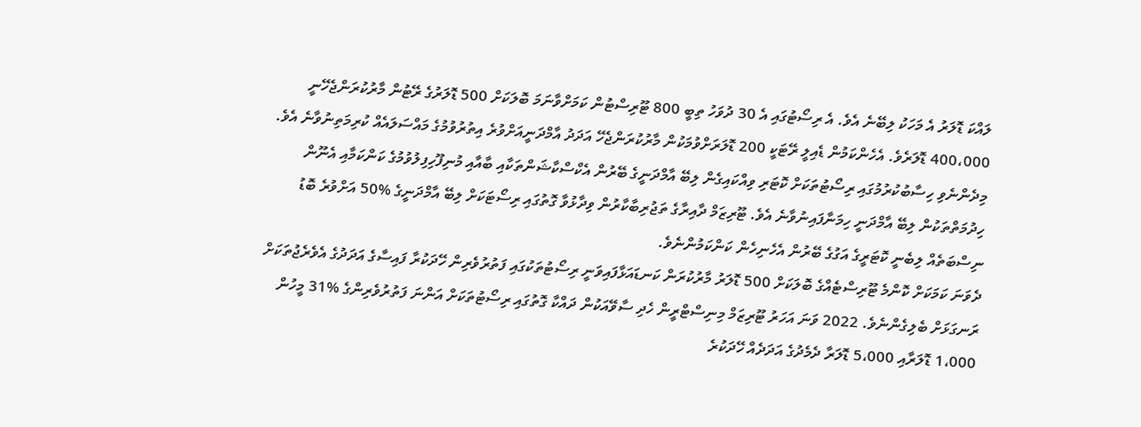ލައްކަ ޑޮލަރު އެ މަހަކު ލިބޭނެ އެވެ. އެ ރިސޯޓުގައި އެ 30 ދުވަހު ތިބީ 800 ޓޫރިސްޓުން ކަމަށްވާނަމަ ބޮލަކަށް 500 ޑޮލަރުގެ ރޭޓުން މާރުކުރަންޖެހޭނީ 400،000 ޑޮލަރެވެ. އެހެންކަމުން ޑެއިލީ ރޭޓަކީ 200 ޑޮލަރަށްވުމަކުން މާރުކުރަންޖެހޭ އަދަދު އާމްދަނީއަށްވުރެ އިތުރުވުމުގެ މައްސަލައެއް ކުރިމަތިނުވާނެ އެވެ.
މިދެންނެވި ހިސާބުކުރުމުގައި ރިސޯޓުތަކަށް ކޮޓަރި ވިއްކައިގެން ލިބޭ އާމްދަނީގެ ބޭރުން އެކްސްކާޝަންތަކާއި ބާއާއި މުނިފޫހިފިލުވުމުގެ ކަންކަމާއި އެނޫން ހިދުމަތްތަކުން ލިބޭ އާމްދަނީ ހިމަނާފައިނުވާނެ އެވެ. ޓޫރިޒަމް ދާއިރާގެ ތަޖުރިބާކާރުން ވިދާޅުވާ ގޮތުގައި ރިސޯޓަކަށް ލިބޭ އާމްދަނީގެ %50 އަށްވުރެ ބޮޑު ނިސްބަތެއް ލިބެނީ ކޮޓަރީގެ އަގުގެ ބޭރުން އެހެނިހެން ކަންކަމުންނެވެ.
ދެވަނަ ކަމަކަށް ކޮންމެ ޓޫރިސްޓެއްގެ ބޮލަކަށް 500 ޑޮލަރު މާރުކުރަން ކަނޑައަޅާފައިވަނީ ރިސޯޓުތަކުގައި ފަތުރުވެރިން ހޭދަކުރާ ފައިސާގެ އަދަދުގެ އެވެރެޖުތަކަށް ރަނގަޅަށް ބެލިގެންނެވެ. 2022 ވަނަ އަހަރު ޓޫރިޒަމް މިނިސްޓްރީން ހެދި ސާވޭއަކުން ދައްކާ ގޮތުގައި ރިސޯޓުތަކަށް އަންނަ ފަތުރުވެރިންގެ %31 މީހުން 1،000 ޑޮލަރާއި 5،000 ޑޮލަރާ ދެމެދުގެ އަދަދެއް ހޭދަކުރެ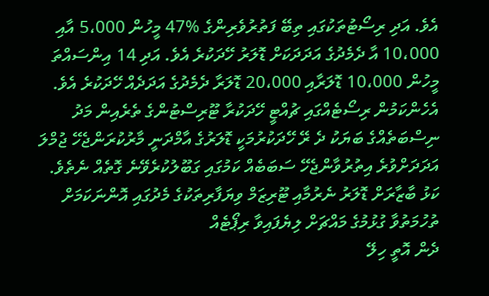އެވެ. އަދި ރިސޯޓުތަކުގައި ތިބޭ ފަތުރުވެރިންގެ %47 މީހުން 5،000 އާއި 10،000 އާ ދެމެދުގެ އަދަދަކަށް ޑޮލަރު ހޭދަކުރެ އެވެ. އަދި 14 އިންސައްތަ މީހުން 10،000 ޑޮލަރާއި 20،000 ޑޮލަރާ ދެމެދުގެ އަދަދެއް ހޭދަކުރެ އެވެ.
އެހެންކަމުން ރިސޯޓެއްގައި ޗުއްޓީ ހޭދަކުރާ ޓޫރިސްޓުންގެ ތެރެއިން މަދު ނިސްބަތެއްގެ ބަޔަކު ދެ ރޭ ހޭދަކުރުމަކީ ޑޮލަރުގެ އާމްދަނީ މާރުކުރަންޖެހޭ ޖުމްލަ އަދަދަށްވުރެ އިތުރުވާންޖެހޭ ސަބަބެއް ކަމުގައި ގަބޫލުކުރެވޭނެ ގޮތެއް ނެތެވެ.
ކަޅު ބާޒާރަށް ޑޮލަރު ނެރުމާއި ޓޫރިޒަމް ވިޔަފާރިތަކުގެ މެދުގައި އޮންނަކަމަށް ތުހުމަތުވާ ގުޅުމުގެ މައްޗަށް ލިޔެފައިވާ ރިޕޯޓެއް
ދެން އޮތީ ހިލޭ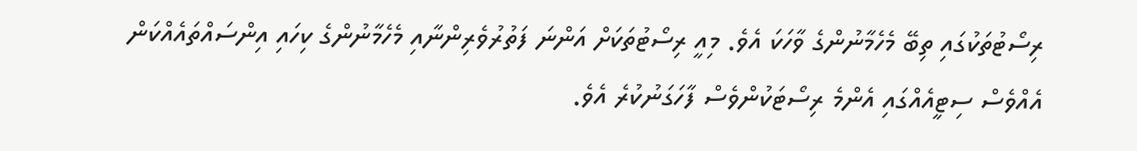ރިސޯޓުތަކުގައި ތިބޭ މެހެމާނުންގެ ވާހަކަ އެވެ. މިއީ ރިސޯޓުތަކަށް އަންނަ ފަތުރުވެރިންނާއި މެހެމާނުންގެ ކިހައި އިންސައްތައެއްކަން އެއްވެސް ސިޓީއެއްގައި އެންމެ ރިސޯޓަކުންވެސް ފާހަގަނުކުރެ އެވެ.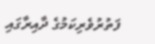ފަތުރުވެރިކަމުގެ ދާއިރާގައި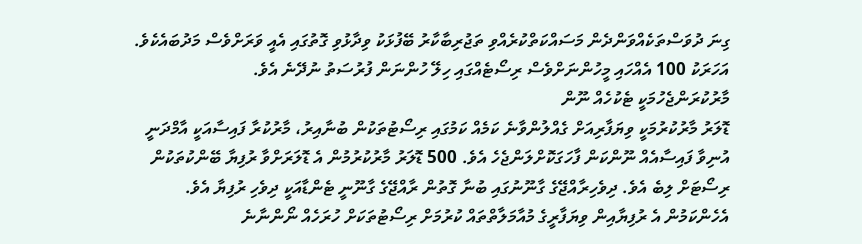ގިނަ ދުވަސްތަކެއްވަންދެން މަސައްކަތްކުރެއްވި ތަޖުރިބާކާރު ބޭފުޅަކު ވިދާޅުވި ގޮތުގައި އެއީ ވަރަށްވެސް މަދުބައެކެވެ. އަހަރަކު 100 އެއްހައި މީހުންނަށްވެސް ރިސޯޓެއްގައި ހިލޭ ހުންނަން ފުރުސަތު ނުދޭނެ އެވެ.
މާރުކުރަންޖެހުމަކީ ޓެކުހެއް ނޫން
ޑޮލަރު މާރުކުރުމަކީ ވިޔަފާރިއަށް ގެއްލުންވާނެ ކަމެއް ކަމުގައި ރިސޯޓުތަކުން ބުނާއިރު، މާރުކުރާ ފައިސާއަކީ އާމްދަނީ އުނިވާ ފައިސާއެއް ނޫންކަން ފާހަގަކޮށްލަންޖެހެ އެވެ. 500 ޑޮލަރު މާރުކުރުމުން އެ ޑޮލަރަށްވާ ރުފިޔާ ބޭންކުތަކުން ރިސޯޓަށް ލިބެ އެވެ. ދިވެހިރާއްޖޭގެ ގާނޫނުގައި ބުނާ ގޮތުން ރާއްޖޭގެ ގާނޫނީ ޓެންޑާއަކީ ދިވެހި ރުފިޔާ އެވެ. އެހެންކަމުން އެ ރުފިޔާއިން ވިޔަފާރީގެ މުއާމަލާތްތައް ކުރުމަށް ރިސޯޓުތަކަށް ހުރަހެއް ނޯންނާނެ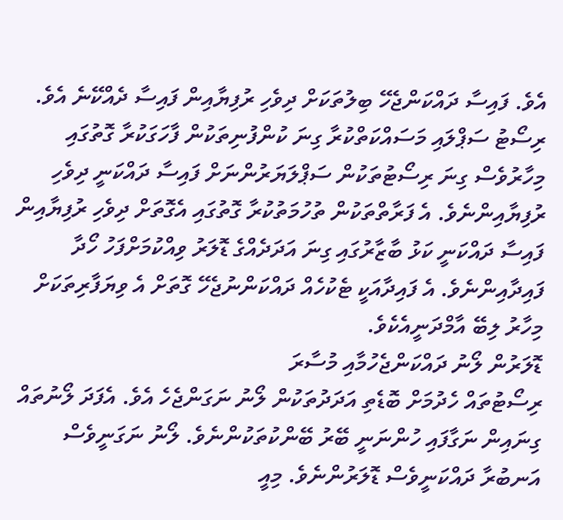އެވެ. ފައިސާ ދައްކަންޖެހޭ ބިލުތަކަށް ދިވެހި ރުފިޔާއިން ފައިސާ ދެއްކޭނެ އެވެ.
ރިސޯޓު ސަޕްލައި މަސައްކަތްކުރާ ގިނަ ކުންފުނިތަކުން ފާހަގަކުރާ ގޮތުގައި މިހާރުވެސް ގިނަ ރިސޯޓުތަކުން ސަޕްލަޔަރުންނަށް ފައިސާ ދައްކަނީ ދިވެހި ރުފިޔާއިންނެވެ. އެ ފަރާތްތަކުން ތުހުމަތުކުރާ ގޮތުގައި އެގޮތަށް ދިވެހި ރުފިޔާއިން ފައިސާ ދައްކަނީ ކަޅު ބާޒާރުގައި ގިނަ އަދަދެއްގެ ޑޮލަރު ވިއްކުމަށްފަހު ހޯދާ ފައިދާއިންނެވެ. އެ ފައިދާއަކީ ޓެކުހެއް ދައްކަންނުޖެހޭ ގޮތަށް އެ ވިޔަފާރިތަކަށް މިހާރު ލިބޭ އާމްދަނީއެކެވެ.
ޑޮލަރުން ލޯނު ދައްކަންޖެހުމާއި މުސާރަ
ރިސޯޓުތައް ހެދުމަށް ބޮޑެތި އަދަދުތަކުން ލޯނު ނަގަންޖެހެ އެވެ. އެފަދަ ލޯނުތައް ގިނައިން ނަގާފައި ހުންނަނީ ބޭރު ބޭންކުތަކުންނެވެ. ލޯނު ނަގަނީވެސް އަނބުރާ ދައްކަނީވެސް ޑޮލަރުންނެވެ. މިއީ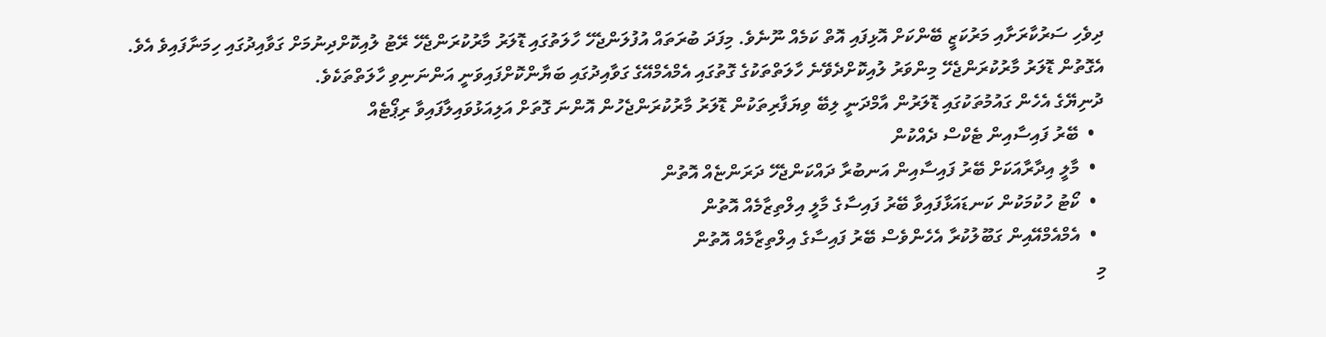ދިވެހި ސަރުކާރަށާއި މަރުކަޒީ ބޭންކަށް އޮޅިފައި އޮތް ކަމެއް ނޫނެވެ. މިފަދަ ބުރަތައް އުފުލަންޖެހޭ ހާލަތުގައި ޑޮލަރު މާރުކުރަންޖެހޭ ރޭޓު ލުއިކޮށްދިނުމަށް ގަވާއިދުގައި ހިމަނާފައިވެ އެވެ.
އެގޮތުން ޑޮލަރު މާރުކުރަންޖެހޭ މިންވަރު ލުއިކޮށްދެވޭނެ ހާލަތްތަކުގެ ގޮތުގައި އެމްއެމްއޭގެ ގަވާއިދުގައި ބަޔާންކޮށްފައިވަނީ އަންނަނިވި ހާލަތްތަކެވެ.
ދުނިޔޭގެ އެހެން ގައުމުތަކުގައި ޑޮލަރުން އާމްދަނީ ލިބޭ ވިޔަފާރިތަކުން ޑޮލަރު މާރުކުރަންޖެހުން އޮންނަ ގޮތަށް އަލިއަޅުވައިލާފައިވާ ރިޕޯޓެއް
  •  ބޭރު ފައިސާއިން ޓެކްސް ދެއްކުން
  •  މާލީ އިދާރާއަކަށް ބޭރު ފައިސާއިން އަނބުރާ ދައްކަންޖެހޭ ދަރަންޏެއް އޮތުން
  •  ކޯޓު ހުކުމަކުން ކަނޑައަޅާފައިވާ ބޭރު ފައިސާގެ މާލީ އިލްތިޒާމެއް އޮތުން
  •  އެމްއެމްއޭއިން ގަބޫލުކުރާ އެހެންވެސް ބޭރު ފައިސާގެ އިލްތިޒާމެއް އޮތުން
މި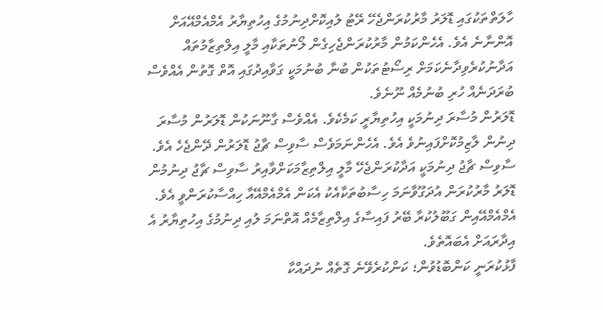ހާލަތްތަކުގައި ޑޮލަރު މާރުކުރަންޖެހޭ ރޭޓު ލުއިކޮށްދިނުމުގެ އިހުތިޔާރު އެމްއެމްއޭއަށް އޮންނާނެ އެވެ. އެހެންކަމުން މާރުކުރަންޖެހިގެން ލޯނުތަކާއި މާލީ އިލްތިޒާމުތައް އަދާނުކުރެވިދާނެކަމަށް ރިސޯޓުތަކުން ބުނާ ބުނުމަކީ ގަވާއިދުގައި އޮތް ގޮތުން އެއްވެސް ބުރަދަނެއް ހުރި ބުނުމެއް ނޫނެވެ.
ޑޮލަރުން މުސާރަ ދިނުމަކީ އިހުތިޔާރީ ކަމެކެވެ. އެއްވެސް ގާނޫނަކުން ޑޮލަރުން މުސާރަ ދިނުން ލާޒިމުކޮށްފައިނުވެ އެވެ. އެހެންނަމަވެސް ސާވިސް ޗާޖު ޑޮލަރުން ދޭންޖެހެ އެވެ. ސާވިސް ޗާޖު ދިނުމަކީ އަދާކުރަންޖެހޭ މާލީ އިލްތިޒާމަކަށްވާއިރު ސާވިސް ޗާޖު ދިނުމުން ޑޮލަރު މާރުކުރަން އުދަގޫވާނަމަ ހިސާބުތަކާއެކު އެކަން އެމްއެމްއޭއާ ހިއްސާކުރަންވީ އެވެ. އެމްއެމްއޭއިން ގަބޫލުކުރާ ބޭރު ފައިސާގެ އިލްތިޒާމެއް އޮތްނަމަ ލުއި ދިނުމުގެ އިހުތިޔާރު އެ އިދާރައަށް އެބައޮތެވެ.
ފާޅުކުރަނީ ކަންބޮޑުވުން؛ ކަންކުރެވޭނެ ގޮތެއް ނުދައްކާ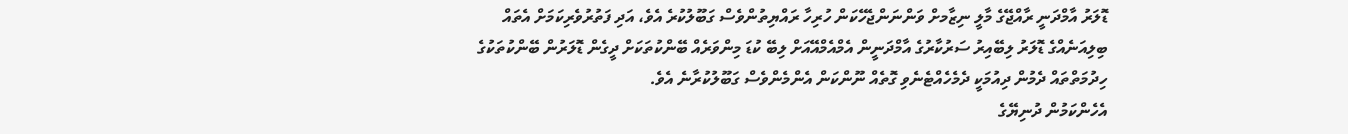ޑޮލަރު އާމްދަނީ ރާއްޖޭގެ މާލީ ނިޒާމށް ވަންނަންޖެހޭކަން ހުރިހާ ރައްޔިތުންވެސް ގަބޫލުކުރެ އެވެ، އަދި ފަތުރުވެރިކަމަށް އެތައް ބިލިއަނެއްގެ ޑޮލަރު ލިބޭއިރު ސަރުކާރުގެ އާމްދަނީން އެމްއެމްއޭއަށް ލިބޭ ކުޑަ މިންވަރެއް ބޭންކުތަކަށް ދީގެން ޑޮލަރުން ބޭންކުތަކުގެ ހިދުމަތްތައް ދެމުން ދިއުމަކީ ދެމެހެއްޓެނެވި ގޮތެއް ނޫންކަން އެންމެންވެސް ގަބޫލުކުރާނެ އެވެ.
އެހެންކަމުން ދުނިޔޭގެ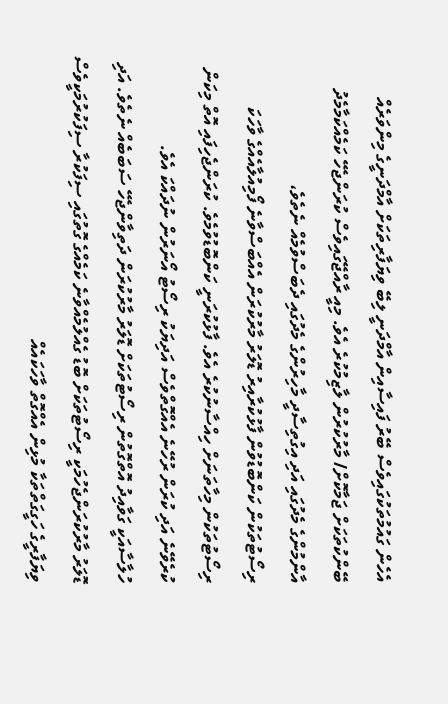އެހެން ގައުމުތަކުގައިވެސް ބޭރު ފައިސާއިން އާމްދަނީ ލިބޭ ވިޔަފާރިތަކަށް އާމްދަނީގެ މިންވަރެއް ބޭންކުތަކަށް ޖަމާކޮށް/ މާރުކުރުން ލާޒިމުކުރެ އެވެ. މިއީ ރާއްޖޭގައިވެސް ކުރަންޖެހޭ ކަމެއްކަމާމެދު އާންމުންގެ މެދުގައި އަދި އިގުތިސާދީ މާހިރުންގެ މެދުގައި ދެބަސްވުމެއް ނެތެވެ،
ރިސޯޓުތަކުން ކަންބޮޑުވުން ފާޅުކުރާއިރު ޑޮލަރު މާރުކުރަން އެއްބަސްވާނެ ފޯމިއުލާއެއްގެ ވާހަކަ ރިސޯޓުތަކުން މިހާތަނަށް ހިއްސާނުކުރެ އެވެ. ފާޅުކުރަނީ ކަންބޮޑުވުމެވެ. ކުރަންޖެހިފައި އޮތް މިކަން ކުރެވޭނެ އަދި ކުރަން ރުހޭނެ އެއްގޮތްވެސް އަދިޔަކު ރިސޯޓު އޯނަރުން ނުދައްކަ އެވެ.
ހުލާސާއަކީ ގަވާއިދު އޮތްގޮތުން ރިސޯޓުތަކަށް ޑޮލަރު މާރުކުރަން ދަތިވާންޖެހޭ ސަބަބެއް ނެތެވެ. އަދި ޑޮލަރު މާރުކުރަންޖެހުމަކީ ރިސޯޓުތަކަށް ބޮޑު ގެއްލުމެއްވާނެ ކަމެއްގެ ގޮތުގައި ސިފަކުރާ ސިފަކުރުމަކީވެސް ވިޔަފާރީގެ ހަގީގަތްތަކާ މުޅިން އެއްގޮތް ވާހަކައެއް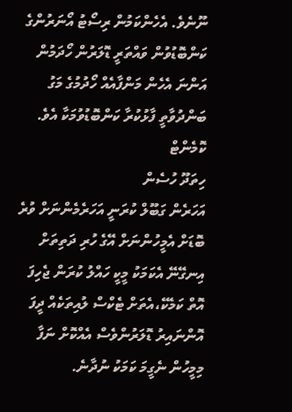ނޫނެވެ. އެހެންކަމުން ރިސޯޓު އޯނަރުންގެ ކަންބޮޑުވުން ވައްތަރީ ޑޮލަރުން ހޯދަމުން އަންނަ އެހެން މަންފާއެއް ހޯދުމުގެ މަގު ބަންދުވާތީ ފާޅުކުރާ ކަންބޮޑުވުމަކާ އެވެ.
ކޮމެންޓް
ހިތަދޫ ހުސެން
އަހަރެން ގަބޫލް ކުރަނީ އަހަރެމެންނަށް ވުރެ ބޮޑަށް އެމީހުންނަށް އޭގެ ހުރި ދަތިތަށް އިނގޭނޭ އެކަމަކު މީކީ ހައްލު ކުރަން ޖެހިފަ އޮތް ކަމެކޭ،އެތަށް ޓެކްސް ލުއިތަކެއް ދީފަ އޮންނައިރު ޑޮލަރުންވެސް އެއްކޮށް ނަފާ މިމީހުން ނެގީމަ ކަމަކު ނުދާނެ.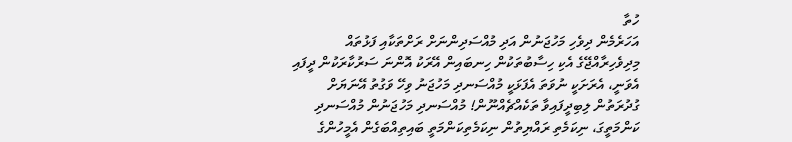ހުތާ
އަހަރެމެން ދިވެހި މަހުޖަނުން އަދި މުއްސަދިންނަށް ރަށްތަކާއި ފަޅުތައް މިދިވެހިރާއްޖޭގެ އެކި ހިސާބުތަކުން ހިނބައިން އޭރަކު އޮންނަ ސަރުކާރަކުން ދީފައި އެވަނީ، އެރަށަކީ ނުވަތަ އެފަޅަކީ މުއްސަނދި މަހުޖަނު ވިހޭ ވަގުތު އޭނަޔަށް ގުދުރަތުން ލިބިދީފައިވާ ތަކެއްޗެއްނޫން! މުއްސަނދި މަހުޖަނުން މުއްސަނދި ކަންމަތީގަ، ނިކަމެތި ރައްޔިތުން ނިކަމެތިކަންމަތީ ބައިތިއްބަގެން އެމީހުންގެ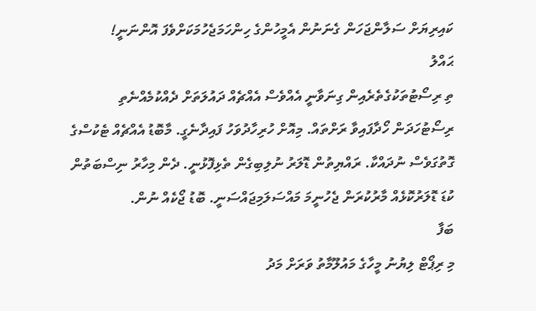ކައިރިޔަށް ސަލާންޖަހަން ގެނަނުން އެމީހުންގެ ހިންހަމަޖެހުމަކަށްވެފަ އޮންނަނީ!
ޙައްލު
ތި ރިސޯޓުތަކުގެތެރެއިން ގިނަވާނީ އެއްވެސް އެއްޗެއް ދައުލަތަށް ދެއްކުމެއްނެތި ރިސޯޓުހަދަން ހޯދާފައިވާ ރަށްތައް. މިއޮށް ހުރިހާދުވަހު ފައިދާނެގީ. މާބޮޑު އެއްޗެއް ޓެކުސްގެ ގޮތުގަވެސް ނުދައްކާ. ރައްޔިތުން ޑޮލަރު ނުލިބިގެން ތެޅިފޮޅުނީ. ދެން މިހާރު ނިސްބަތުން ކުޑަ ޑޮލަރުކޮޅެއް މާރުކުރަން ޖެހުނީމަ މައްސަލަމިޖައްސަނީ. ބޮޑު ޖޯކެއް ނުން.
ބަފާ
މި ރިޕޯޓް ލިޔުނު މީހާގެ މައުލޫމާތު ވަރަށް މަދު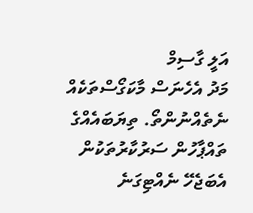އަލީ ގާސިމް
މަދު އެހެނަސް މާކަގޯސްތަކެއް ނެތެއްނުންތޯ. ތިޔަބައެއްގެ ތައްޕާހުން ސަރުކާރުތަކުން އެބަޖެހޭ ނެއްޓިގަނެ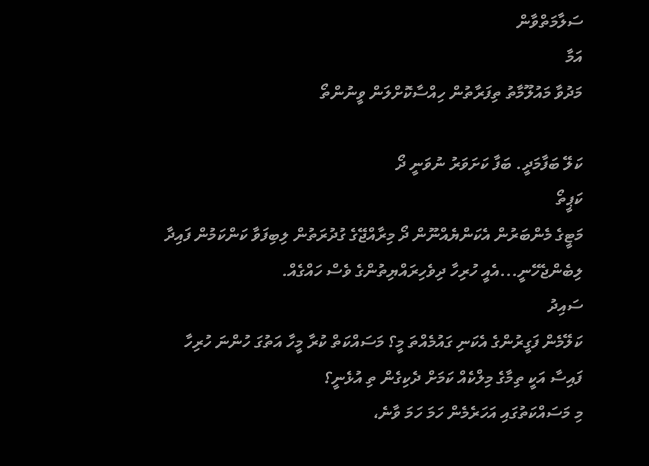ސަލާމަތްވާން
އަމާ
މަދުވާ މައުލޫމާތު ތިފަރާތުން ހިއްސާކޮށްލަން ވީނުންތޯ

ކަލޭ ބަފާމަދީ. ބަފާ ކަށަވަރު ނުވަނީ ދޯ
ކަޕީތޯ
މަޓީގެ މެންބަރުން އެކަންޔެއްނޫން ދޯ މިރާއްޖޭގެ ގުދުރަތުން ލިބިފަވާ ކަންކަމުން ފައިދާ ލިބެންޖެހޭނީ...އެއީ ހުރިހާ ދިވެހިރައްޔިތުންގެ ވެސް ހައްގެއް.
ސައިދު
ކަލޭމެން ފަގީރުންގެ އެކަނި ގައުމެއްތަ މީ؟ މަސައްކަތް ކުރާ މީހާ އަތުގަ ހުންނަ ހުރިހާ ފައިސާ އަކީ ތިމާގެ މިލްކެއް ކަމަށް ދެކިގެން ތި އުޅެނީ؟
މި މަސައްކަތުގައި އަހަރެމެން ހަމަ ހަމަ ވާނެ،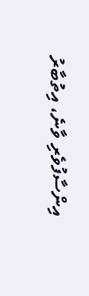އިންސާފުވެރި ވާނެ، އިތުބާރު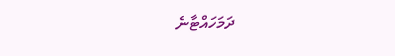ދަމަހައްޓާނެ